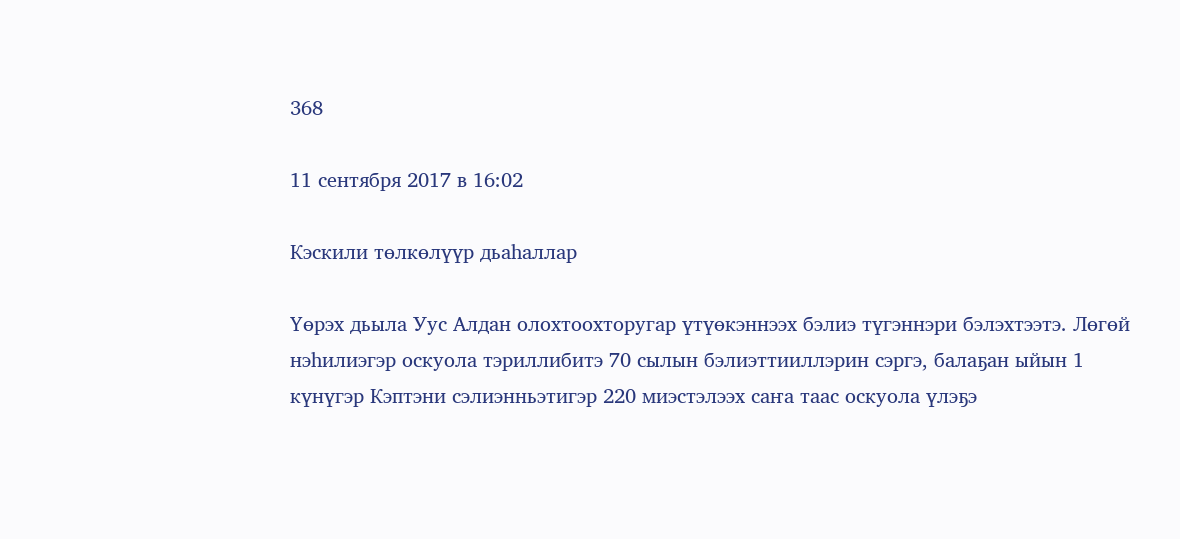368

11 сентября 2017 в 16:02

Кэскили төлкөлүүр дьаһаллар

Үөрэх дьыла Уус Алдан олохтоохторугар үтүөкэннээх бэлиэ түгэннэри бэлэхтээтэ. Лөгөй нэһилиэгэр оскуола тэриллибитэ 70 сылын бэлиэттииллэрин сэргэ, балаҕан ыйын 1 күнүгэр Кэптэни сэлиэнньэтигэр 220 миэстэлээх саҥа таас оскуола үлэҕэ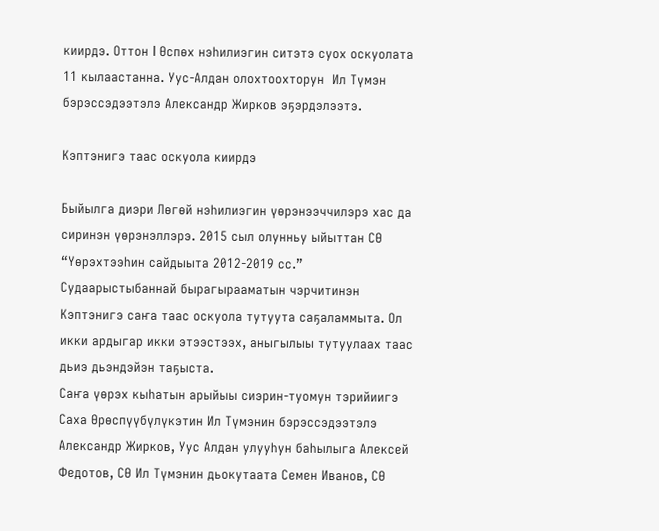киирдэ. Оттон I Өспөх нэһилиэгин ситэтэ суох оскуолата 11 кылаастанна. Уус-Алдан олохтоохторун  Ил Түмэн бэрэссэдээтэлэ Александр Жирков эҕэрдэлээтэ.

Кэптэнигэ таас оскуола киирдэ

Быйылга диэри Лөгөй нэһилиэгин үөрэнээччилэрэ хас да сиринэн үөрэнэллэрэ. 2015 сыл олунньу ыйыттан СӨ “Үөрэхтээһин сайдыыта 2012-2019 сс.” Судаарыстыбаннай бырагырааматын чэрчитинэн Кэптэнигэ саҥа таас оскуола тутуута саҕаламмыта. Ол икки ардыгар икки этээстээх, аныгылыы тутуулаах таас дьиэ дьэндэйэн таҕыста.
Саҥа үөрэх кыһатын арыйыы сиэрин-туомун тэрийиигэ Саха Өрөспүүбүлүкэтин Ил Түмэнин бэрэссэдээтэлэ Александр Жирков, Уус Алдан улууһун баһылыга Алексей Федотов, СӨ Ил Түмэнин дьокутаата Семен Иванов, СӨ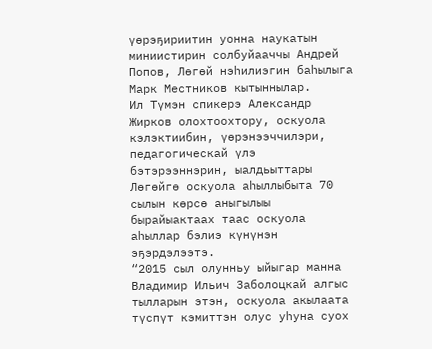үөрэҕириитин уонна наукатын миниистирин солбуйааччы Андрей Попов, Лөгөй нэһилиэгин баһылыга Марк Местников кытыннылар.
Ил Түмэн спикерэ Александр Жирков олохтоохтору, оскуола кэлэктиибин, үөрэнээччилэри, педагогическай үлэ бэтэрээннэрин, ыалдьыттары Лөгөйгө оскуола аһыллыбыта 70 сылын көрсө аныгылыы бырайыактаах таас оскуола аһыллар бэлиэ күнүнэн эҕэрдэлээтэ.
“2015 сыл олунньу ыйыгар манна Владимир Ильич Заболоцкай алгыс тылларын этэн, оскуола акылаата түспүт кэмиттэн олус уһуна суох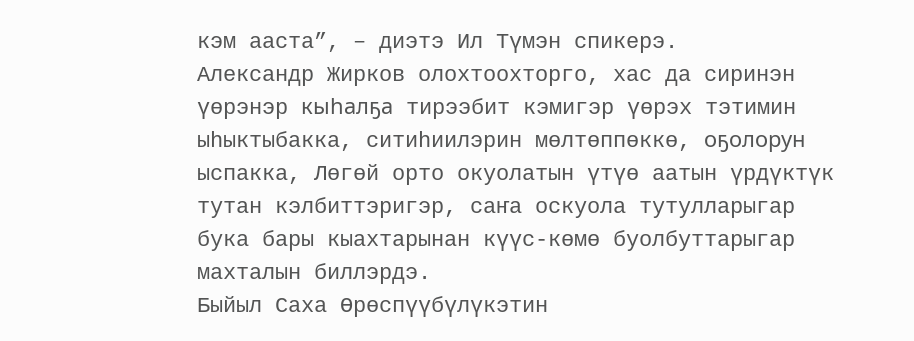кэм ааста”, – диэтэ Ил Түмэн спикерэ.
Александр Жирков олохтоохторго, хас да сиринэн үөрэнэр кыһалҕа тирээбит кэмигэр үөрэх тэтимин ыһыктыбакка, ситиһиилэрин мөлтөппөккө, оҕолорун ыспакка, Лөгөй орто окуолатын үтүө аатын үрдүктүк тутан кэлбиттэригэр, саҥа оскуола тутулларыгар бука бары кыахтарынан күүс-көмө буолбуттарыгар махталын биллэрдэ.
Быйыл Саха Өрөспүүбүлүкэтин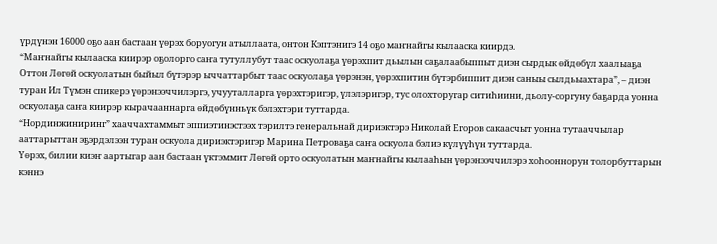үрдүнэн 16000 оҕо аан бастаан үөрэх боруогун атыллаата, онтон Кэптэнигэ 14 оҕо маҥнайгы кылааска киирдэ.
“Маҥнайгы кылааска киирэр оҕолорго саҥа тутуллубут таас оскуолаҕа үөрэхпит дьылын саҕалаабыппыт диэн сырдык өйдөбүл хаалыаҕа Оттон Лөгөй оскуолатын быйыл бүтэрэр ыччаттарбыт таас оскуолаҕа үөрэнэн, үөрэхпитин бүтэрбиппит диэн саныы сылдьыахтара”, – диэн туран Ил Түмэн спикерэ үөрэнээччилэргэ, учууталларга үөрэхтэригэр, үлэлэригэр, тус олохторугар ситиһиини, дьолу-соргуну баҕарда уонна оскуолаҕа саҥа киирэр кырачааннарга өйдөбүнньүк бэлэхтэри туттарда.
“Нординжиниринг” хааччахтаммыт эппиэтинэстээх тэрилтэ генеральнай дириэктэрэ Николай Егоров сакаасчыт уонна тутааччылар ааттарыттан эҕэрдэлээн туран оскуола дириэктэригэр Марина Петроваҕа саҥа оскуола бэлиэ күлүүһүн туттарда.
Үөрэх, билии киэҥ аартыгар аан бастаан үктэммит Лөгөй орто оскуолатын маҥнайгы кылааһын үөрэнээччилэрэ хоһооннорун толорбуттарын кэннэ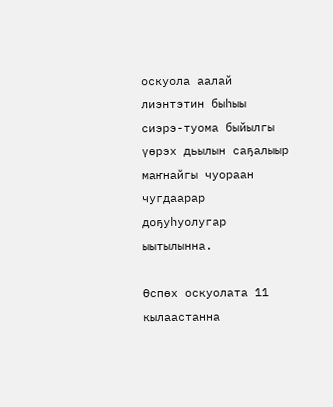оскуола аалай лиэнтэтин быһыы сиэрэ-туома быйылгы үөрэх дьылын саҕалыыр маҥнайгы чуораан чугдаарар доҕуһуолугар ыытылынна.

Өспөх оскуолата 11 кылаастанна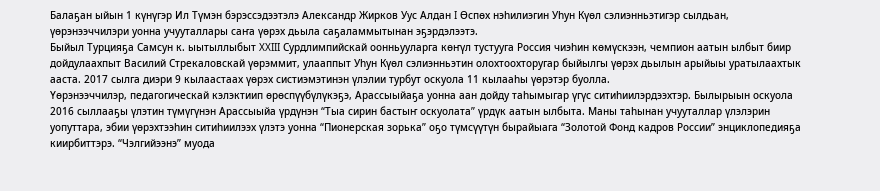Балаҕан ыйын 1 күнүгэр Ил Түмэн бэрэссэдээтэлэ Александр Жирков Уус Алдан I Өспөх нэһилиэгин Уһун Күөл сэлиэнньэтигэр сылдьан, үөрэнээччилэри уонна учууталлары саҥа үөрэх дьыла саҕаламмытынан эҕэрдэлээтэ.
Быйыл Турцияҕа Самсун к. ыытыллыбыт XXIII Сурдлимпийскай оонньууларга көҥүл тустууга Россия чиэһин көмүскээн, чемпион аатын ылбыт биир дойдулаахпыт Василий Стрекаловскай үөрэммит, улааппыт Уһун Күөл сэлиэнньэтин олохтоохторугар быйылгы үөрэх дьылын арыйыы уратылаахтык ааста. 2017 сылга диэри 9 кылаастаах үөрэх систиэмэтинэн үлэлии турбут оскуола 11 кылааһы үөрэтэр буолла.
Үөрэнээччилэр, педагогическай кэлэктиип өрөспүүбүлүкэҕэ, Арассыыйаҕа уонна аан дойду таһымыгар үгүс ситиһиилэрдээхтэр. Былырыын оскуола 2016 сыллааҕы үлэтин түмүгүнэн Арассыыйа үрдүнэн “Тыа сирин бастыҥ оскуолата” үрдүк аатын ылбыта. Маны таһынан учууталлар үлэлэрин уопуттара, эбии үөрэхтээһин ситиһиилээх үлэтэ уонна “Пионерская зорька” оҕо түмсүүтүн бырайыага “Золотой Фонд кадров России” энциклопедияҕа киирбиттэрэ. “Чэлгийээнэ” муода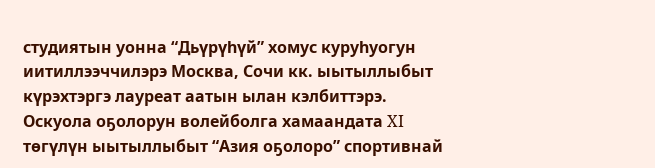студиятын уонна “Дьүрүһүй” хомус куруһуогун иитиллээччилэрэ Москва, Сочи кк. ыытыллыбыт күрэхтэргэ лауреат аатын ылан кэлбиттэрэ. Оскуола оҕолорун волейболга хамаандата XI төгүлүн ыытыллыбыт “Азия оҕолоро” спортивнай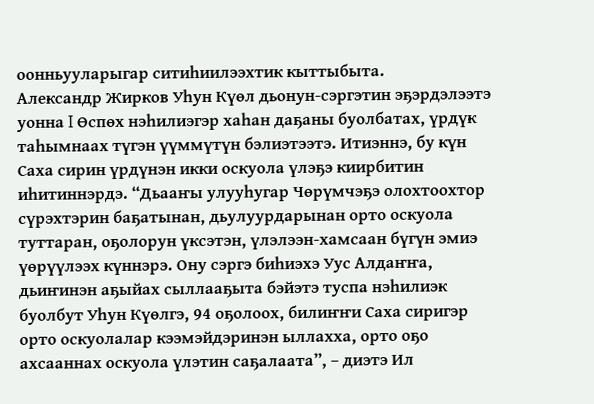оонньууларыгар ситиһиилээхтик кыттыбыта.
Александр Жирков Уһун Күөл дьонун-сэргэтин эҕэрдэлээтэ уонна I Өспөх нэһилиэгэр хаһан даҕаны буолбатах, үрдүк таһымнаах түгэн үүммүтүн бэлиэтээтэ. Итиэннэ, бу күн Саха сирин үрдүнэн икки оскуола үлэҕэ киирбитин иһитиннэрдэ. “Дьааҥы улууһугар Чөрүмчэҕэ олохтоохтор сүрэхтэрин баҕатынан, дьулуурдарынан орто оскуола туттаран, оҕолорун үксэтэн, үлэлээн-хамсаан бүгүн эмиэ үөрүүлээх күннэрэ. Ону сэргэ биһиэхэ Уус Алдаҥҥа, дьиҥинэн аҕыйах сыллааҕыта бэйэтэ туспа нэһилиэк буолбут Уһун Күөлгэ, 94 оҕолоох, билиҥҥи Саха сиригэр орто оскуолалар кээмэйдэринэн ыллахха, орто оҕо ахсааннах оскуола үлэтин саҕалаата”, – диэтэ Ил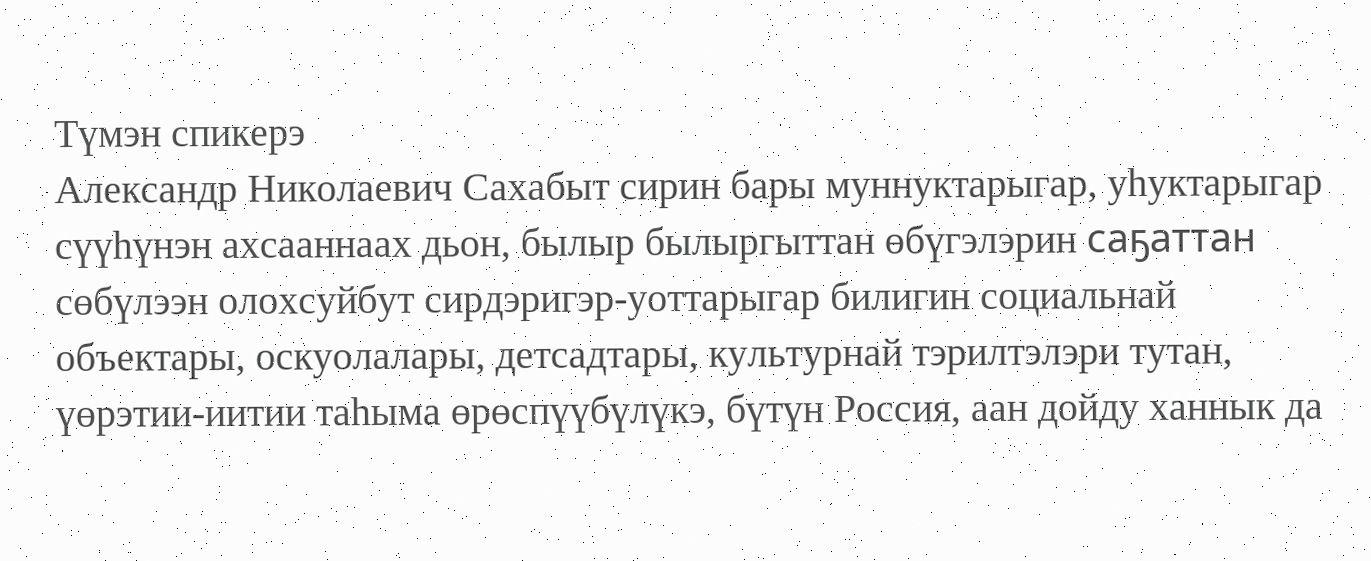Түмэн спикерэ
Александр Николаевич Сахабыт сирин бары муннуктарыгар, уһуктарыгар сүүһүнэн ахсааннаах дьон, былыр былыргыттан өбүгэлэрин саҕаттан сөбүлээн олохсуйбут сирдэригэр-уоттарыгар билигин социальнай объектары, оскуолалары, детсадтары, культурнай тэрилтэлэри тутан, үөрэтии-иитии таһыма өрөспүүбүлүкэ, бүтүн Россия, аан дойду ханнык да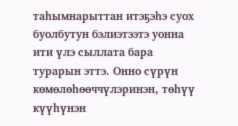таһымнарыттан итэҕэһэ суох буолбутун бэлиэтээтэ уонна ити үлэ сыллата бара турарын эттэ. Онно сүрүн көмөлөһөөччүлэринэн, төһүү күүһүнэн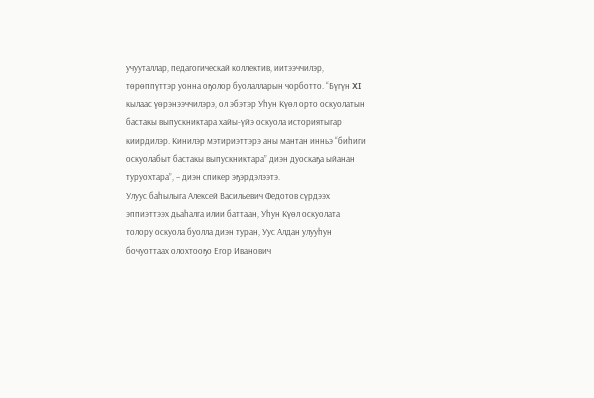учууталлар, педагогическай коллектив, иитээччилэр, төрөппүттэр уонна оҕолор буолалларын чорботто. “Бүгүн XI кылаас үөрэнээччилэрэ, ол эбэтэр Уһун Күөл орто оскуолатын бастакы выпускниктара хайы-үйэ оскуола историятыгар киирдилэр. Кинилэр мэтириэттэрэ аны мантан инньэ “биһиги оскуолабыт бастакы выпускниктара” диэн дуоскаҕа ыйанан туруохтара”, – диэн спикер эҕэрдэлээтэ.
Улуус баһылыга Алексей Васильевич Федотов сүрдээх эппиэттээх дьаһалга илии баттаан, Уһун Күөл оскуолата толору оскуола буолла диэн туран, Уус Алдан улууһун бочуоттаах олохтооҕо Егор Иванович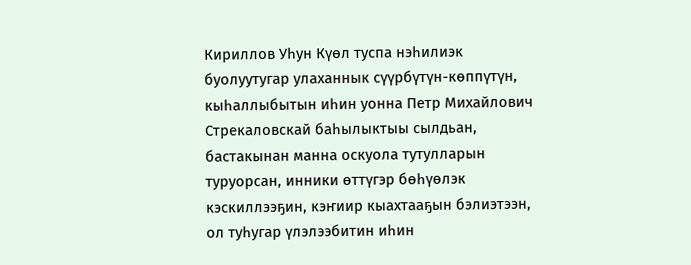Кириллов Уһун Күөл туспа нэһилиэк буолуутугар улаханнык сүүрбүтүн-көппүтүн, кыһаллыбытын иһин уонна Петр Михайлович Стрекаловскай баһылыктыы сылдьан, бастакынан манна оскуола тутулларын туруорсан, инники өттүгэр бөһүөлэк кэскиллээҕин, кэҥиир кыахтааҕын бэлиэтээн, ол туһугар үлэлээбитин иһин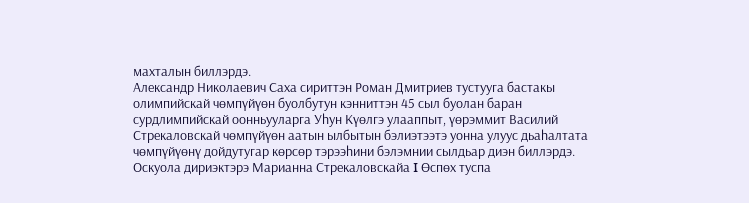махталын биллэрдэ.
Александр Николаевич Саха сириттэн Роман Дмитриев тустууга бастакы олимпийскай чөмпүйүөн буолбутун кэнниттэн 45 сыл буолан баран сурдлимпийскай оонньууларга Уһун Күөлгэ улааппыт, үөрэммит Василий Стрекаловскай чөмпүйүөн аатын ылбытын бэлиэтээтэ уонна улуус дьаһалтата чөмпүйүөнү дойдутугар көрсөр тэрээһини бэлэмнии сылдьар диэн биллэрдэ.
Оскуола дириэктэрэ Марианна Стрекаловскайа I Өспөх туспа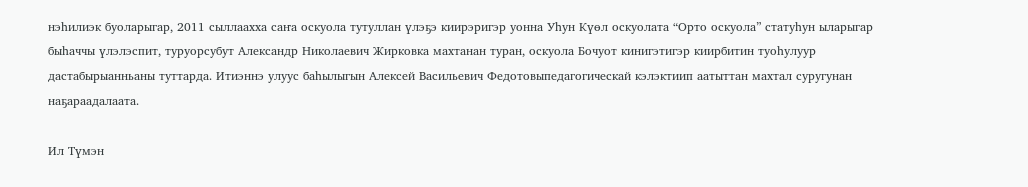нэһилиэк буоларыгар, 2011 сыллаахха саҥа оскуола тутуллан үлэҕэ киирэригэр уонна Уһун Күөл оскуолата “Орто оскуола” статуһун ыларыгар быһаччы үлэлэспит, туруорсубут Александр Николаевич Жирковка махтанан туран, оскуола Бочуот кинигэтигэр киирбитин туоһулуур дастабырыанньаны туттарда. Итиэннэ улуус баһылыгын Алексей Васильевич Федотовыпедагогическай кэлэктиип аатыттан махтал суругунан наҕараадалаата.

Ил Түмэн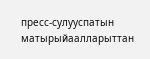пресс-сулууспатын
матырыйаалларыттан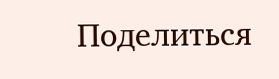Поделиться